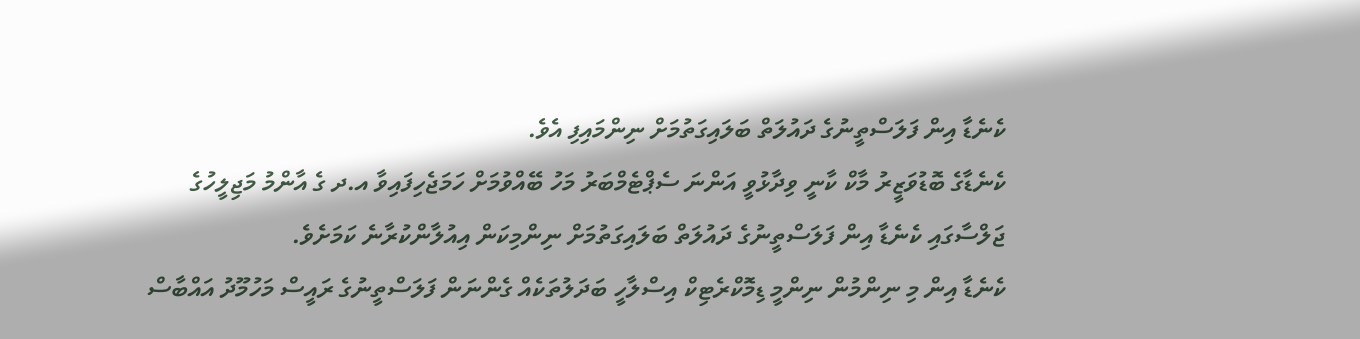ކެނެޑާ އިން ފަލަސްތީނުގެ ދައުލަތް ބަލައިގަތުމަށް ނިންމައިފި އެވެ.
ކެނެޑާގެ ބޮޑުވަޒީރު މާކް ކާނީ ވިދާޅުވީ އަންނަ ސެޕްޓެމްބަރު މަހު ބޭއްވުމަށް ހަމަޖެހިފައިވާ އ.ދ ގެ އާންމު މަޖިލީހުގެ ޖަލްސާގައި ކެނެޑާ އިން ފަލަސްތީނުގެ ދައުލަތް ބަލައިގަތުމަށް ނިންމިކަން އިއުލާންކުރާނެ ކަމަށެވެ.
ކެނެޑާ އިން މި ނިންމުން ނިންމީ ޑިމޮކްރެޓިކް އިސްލާހީ ބަދަލުތަކެއް ގެންނަން ފަލަސްތީނުގެ ރައީސް މަހުމޫދު އައްބާސް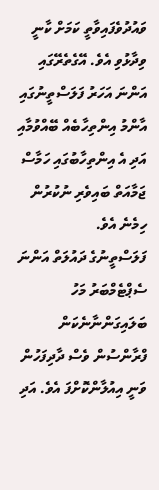ވައުދުވެފައިވާތީ ކަމަށް ކާނީ ވިދާޅުވި އެވެ. އޭގެތެރޭގައި އަންނަ އަހަރު ފަލަސްތީނުގައި އާންމު އިންތިހާބެއް ބޭއްވުމާއި އަދި އެ އިންތިހާބުގައި ހަމާސް ޖަމާއަތް ބައިވެރި ނުކުރުން ހިމެނެ އެވެ.
ފަލަސްތީނުގެ ދައުލަތް އަންނަ ސެޕްޓެމްބަރު މަހު ބަލައިގަންނާނެކަން ފްރާންސުން ވެސް ދާދިފަހުން ވަނީ އިއުލާންކޮށްފަ އެވެ. އަދި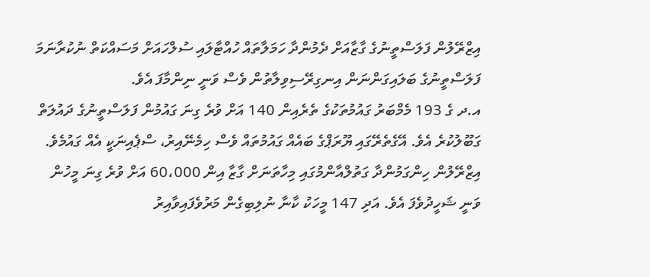އިޒްރޭލުން ފަލަސްތީނުގެ ގާޒާއަށް ދެމުންދާ ހަމަލާތައް ހުއްޓާލައި ސުލްހައަށް މަސައްކަތް ނުކުރާނަމަ ފަލަސްތީނުގެ ބަލައިގަންނަން އިނގިރޭސިވިލާތުން ވެސް ވަނީ ނިންމާފަ އެވެ.
އ.ދ ގެ 193 މެމްބަރު ގައުމުތަކުގެ ތެރެއިން 140 އަށް ވުރެ ގިނަ ގައުމުން ފަލަސްތީނުގެ ދައުލަތް ގަބޫލުކުރެ އެވެ. އޭގެތެރޭގައި ޔޫރަޕްގެ ބައެއް ގައުމުތައް ވެސް ހިމެނޭއިރު، ސްޕެއިނަކީ އެއް ގައުމެވެ.
އިޒްރޭލުން ހިންގަމުންދާ ގަތުލްއާންމުގައި މިހާތަނަށް ގާޒާ އިން 60،000 އަށް ވުރެ ގިނަ މީހުން ވަނީ ޝަހީދުވެފަ އެވެ. އަދި 147 މީހަކު ކާނާ ނުލިބިގެން މަރުވެފައިވާއިރު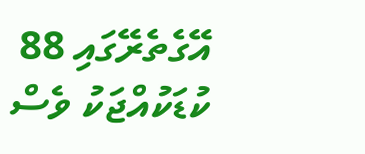އޭގެތެރޭގައި 88 ކުޑަކުއްޖަކު ވެސް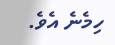ހިމެނެ އެވެ.